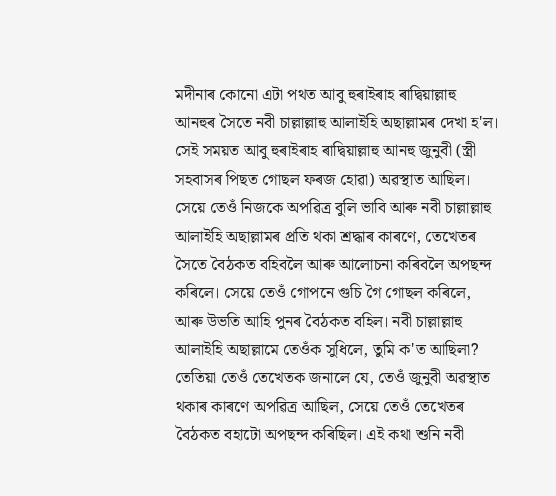মদীনাৰ কোনো এটা পথত আবু হুৰাইৰাহ ৰাদ্বিয়াল্লাহু আনহুৰ সৈতে নবী চাল্লাল্লাহু আলাইহি অছাল্লামৰ দেখা হ'ল। সেই সময়ত আবু হুৰাইৰাহ ৰাদ্বিয়াল্লাহু আনহু জুনুবী (স্ত্ৰী সহবাসৰ পিছত গোছল ফৰজ হোৱা) অৱস্থাত আছিল। সেয়ে তেওঁ নিজকে অপৱিত্ৰ বুলি ভাবি আৰু নবী চাল্লাল্লাহু আলাইহি অছাল্লামৰ প্ৰতি থকা শ্ৰদ্ধাৰ কাৰণে, তেখেতৰ সৈতে বৈঠকত বহিবলৈ আৰু আলোচনা কৰিবলৈ অপছন্দ কৰিলে। সেয়ে তেওঁ গোপনে গুচি গৈ গোছল কৰিলে, আৰু উভতি আহি পুনৰ বৈঠকত বহিল। নবী চাল্লাল্লাহু আলাইহি অছাল্লামে তেওঁক সুধিলে, তুমি ক'ত আছিলা? তেতিয়া তেওঁ তেখেতক জনালে যে, তেওঁ জুনুবী অৱস্থাত থকাৰ কাৰণে অপৱিত্ৰ আছিল, সেয়ে তেওঁ তেখেতৰ বৈঠকত বহাটো অপছন্দ কৰিছিল। এই কথা শুনি নবী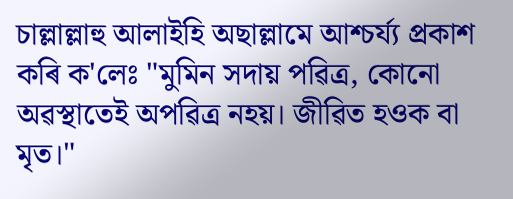চাল্লাল্লাহু আলাইহি অছাল্লামে আশ্চৰ্য্য প্ৰকাশ কৰি ক'লেঃ "মুমিন সদায় পৱিত্ৰ, কোনো অৱস্থাতেই অপৱিত্ৰ নহয়। জীৱিত হওক বা মৃত।"